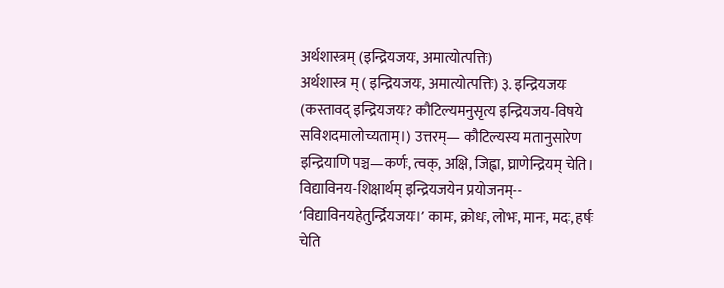अर्थशास्त्रम् (इन्द्रियजयः, अमात्योत्पत्तिः)
अर्थशास्त्र म् ( इन्द्रियजयः, अमात्योत्पत्तिः) ३. इन्द्रियजयः (कस्तावद् इन्द्रियजयः? कौटिल्यमनुसृत्य इन्द्रियजय-विषये सविशदमालोच्यताम्।) उत्तरम्— कौटिल्यस्य मतानुसारेण इन्द्रियाणि पञ्च—कर्णः, त्वक्, अक्षि, जिह्वा, घ्राणेन्द्रियम् चेति। विद्याविनय-शिक्षार्थम् इन्द्रियजयेन प्रयोजनम्-- ʻविद्याविनयहेतुर्न्द्रियजयः।ʼ कामः, क्रोधः, लोभः, मानः, मदः, हर्षः चेति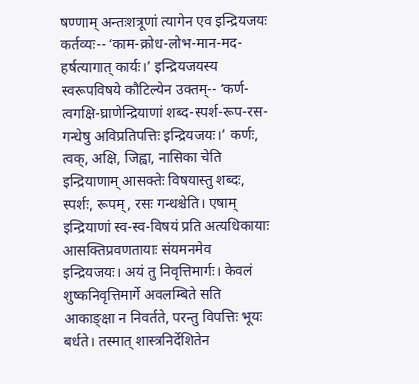षण्णाम् अन्तःशत्रूणां त्यागेन एव इन्द्रियजयः कर्तव्यः-- ʻकाम-क्रोध-लोभ-मान-मद-हर्षत्यागात् कार्यः।ʼ इन्द्रियजयस्य स्वरूपविषये कौटिल्येन उक्तम्-- ʻकर्ण-त्वगक्षि-घ्राणेन्द्रियाणां शब्द-स्पर्श-रूप-रस-गन्धेषु अविप्रतिपत्तिः इन्द्रियजयः।ʼ कर्णः, त्वक्, अक्षि, जिह्वा, नासिका चेति इन्द्रियाणाम् आसक्तेः विषयास्तु शब्दः, स्पर्शः, रूपम्, रसः गन्धश्चेति। एषाम् इन्द्रियाणां स्व-स्व-विषयं प्रति अत्यधिकायाः आसक्तिप्रवणतायाः संयमनमेव इन्द्रियजयः। अयं तु निवृत्तिमार्गः। केवलं शुष्कनिवृत्तिमार्गे अवलम्बिते सति आकाङ्क्षा न निवर्तते, परन्तु विपत्तिः भूयः बर्धते। तस्मात् शास्त्रनिर्देशितेन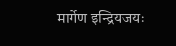मार्गेण इन्द्रियजयः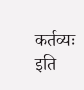कर्तव्यः इति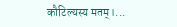कौटिल्यस्य मतम्।...